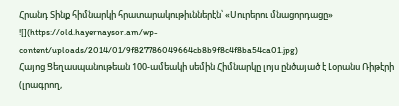Հրանդ Տինք հիմնարկի հրատարակութիւններէն՝ «Սուրերու մնացորդացը»
![](https://old.hayernaysor.am/wp-content/uploads/2014/01/9f827786049664cb8b9f8c4f8ba54ca01.jpg)
Հայոց Ցեղասպանութեան 100-ամեակի սեմին Հիմնարկը լոյս ընծայած է Լօրանս Ռիթէրի (լրագրող,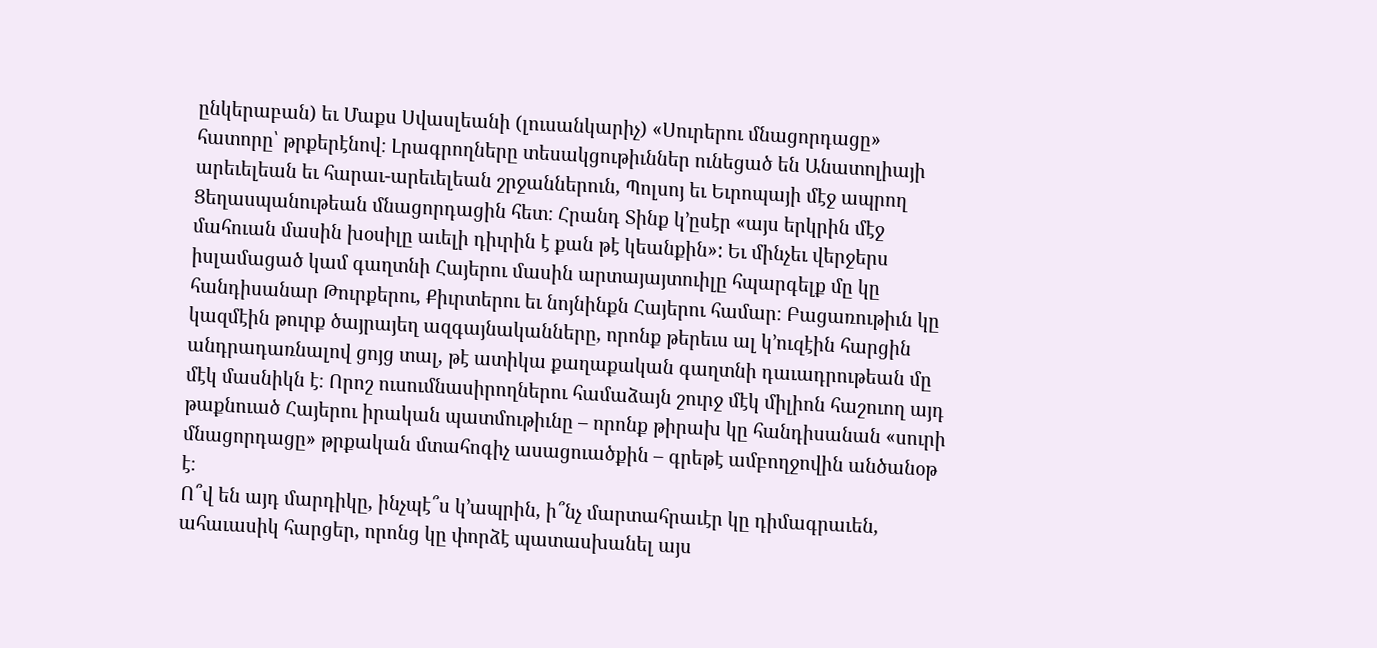ընկերաբան) եւ Մաքս Սվասլեանի (լուսանկարիչ) «Սուրերու մնացորդացը» հատորը՝ թրքերէնով։ Լրագրողները տեսակցութիւններ ունեցած են Անատոլիայի արեւելեան եւ հարաւ-արեւելեան շրջաններուն, Պոլսոյ եւ Եւրոպայի մէջ ապրող Ցեղասպանութեան մնացորդացին հետ։ Հրանդ Տինք կ՚ըսէր «այս երկրին մէջ մահուան մասին խօսիլը աւելի դիւրին է քան թէ կեանքին»: Եւ մինչեւ վերջերս իսլամացած կամ գաղտնի Հայերու մասին արտայայտուիլը հպարգելք մը կը հանդիսանար Թուրքերու, Քիւրտերու եւ նոյնինքն Հայերու համար։ Բացառութիւն կը կազմէին թուրք ծայրայեղ ազգայնականները, որոնք թերեւս ալ կ՚ուզէին հարցին անդրադառնալով ցոյց տալ, թէ ատիկա քաղաքական գաղտնի դաւադրութեան մը մէկ մասնիկն է։ Որոշ ուսումնասիրողներու համաձայն շուրջ մէկ միլիոն հաշուող այդ թաքնուած Հայերու իրական պատմութիւնը – որոնք թիրախ կը հանդիսանան «սուրի մնացորդացը» թրքական մտահոգիչ ասացուածքին – գրեթէ ամբողջովին անծանօթ է։
Ո՞վ են այդ մարդիկը, ինչպէ՞ս կ՚ապրին, ի՞նչ մարտահրաւէր կը դիմագրաւեն, ահաւասիկ հարցեր, որոնց կը փորձէ պատասխանել այս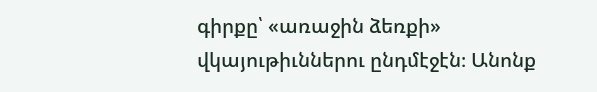գիրքը՝ «առաջին ձեռքի» վկայութիւններու ընդմէջէն։ Անոնք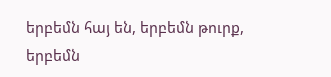երբեմն հայ են, երբեմն թուրք, երբեմն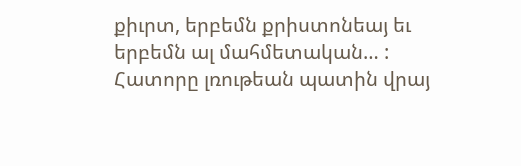քիւրտ, երբեմն քրիստոնեայ եւ երբեմն ալ մահմետական… :
Հատորը լռութեան պատին վրայ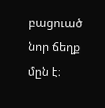բացուած նոր ճեղք մըն է։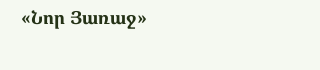«Նոր Յառաջ»